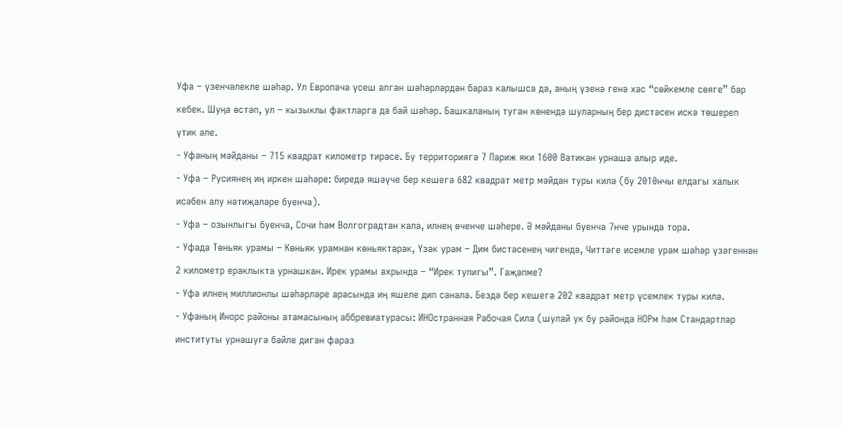Уфа – үзенчәлекле шәһәр. Ул Европача үсеш алган шәһәрләрдән бараз калышса да, аның үзенә генә хас “сөйкемле сөяге” бар кебек. Шуңа өстәп, ул – кызыклы фактларга да бай шәһәр. Башкаланың туган көнендә шуларның бер дистәсен искә төшереп үтик әле.
- Уфаның мәйданы – 715 квадрат километр тирәсе. Бу территориягә 7 Париж яки 1600 Ватикан урнаша алыр иде.
- Уфа – Русиянең иң иркен шәһәре: биредә яшәүче бер кешегә 682 квадрат метр мәйдан туры килә (бу 2010нчы елдагы халык исәбен алу нәтиҗәләре буенча).
- Уфа – озынлыгы буенча, Сочи һәм Волгоградтан кала, илнең өченче шәһере. Ә мәйданы буенча 7нче урында тора.
- Уфада Төньяк урамы – Көньяк урамнан көньяктарак, Үзәк урам – Дим бистәсенең чигендә, Читтәге исемле урам шәһәр үзәгеннән 2 километр ераклыкта урнашкан. Ирек урамы ахрында – “Ирек тупигы”. Гаҗәпме?
- Уфа илнең миллионлы шәһәрләре арасында иң яшеле дип санала. Бездә бер кешегә 202 квадрат метр үсемлек туры килә.
- Уфаның Инорс районы атамасының аббревиатурасы: ИНОстранная Рабочая Сила (шулай ук бу районда НОРм һәм Стандартлар институты урнашуга бәйле дигән фараз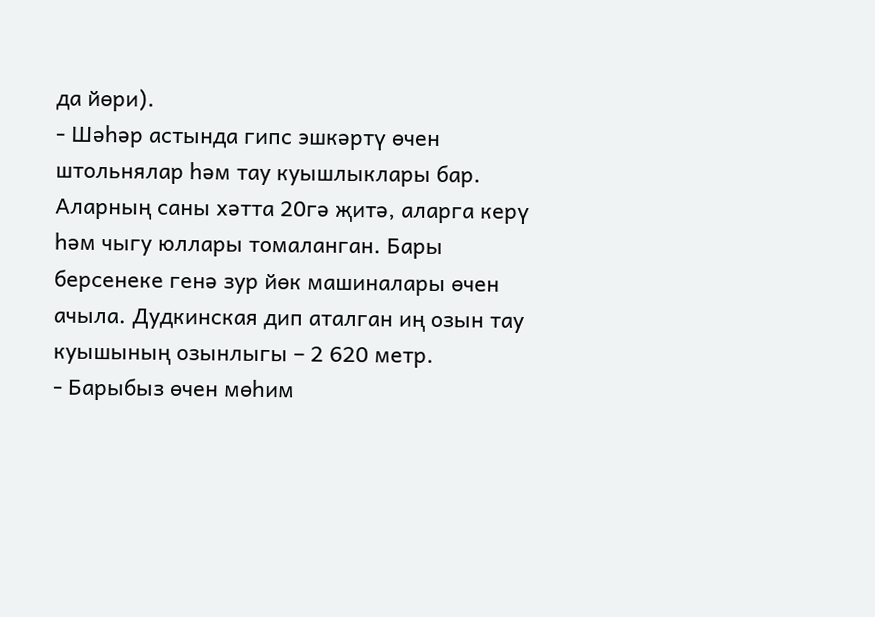да йөри).
- Шәһәр астында гипс эшкәртү өчен штольнялар һәм тау куышлыклары бар. Аларның саны хәтта 20гә җитә, аларга керү һәм чыгу юллары томаланган. Бары берсенеке генә зур йөк машиналары өчен ачыла. Дудкинская дип аталган иң озын тау куышының озынлыгы – 2 620 метр.
- Барыбыз өчен мөһим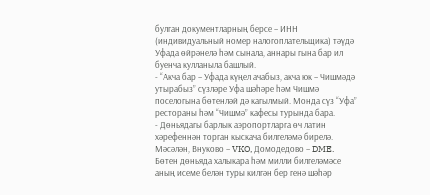булган документларның берсе – ИНН (индивидуальный номер налогоплательщика) тәүдә Уфада өйрәнелә һәм сынала, аннары гына бар ил буенча кулланыла башлый.
- “Акча бар – Уфада күңел ачабыз, акча юк – Чишмәдә утырабыз” сүзләре Уфа шәһәре һәм Чишмә поселогына бөтенләй дә кагылмый. Монда сүз “Уфа” рестораны һәм “Чишмә” кафесы турында бара.
- Дөньядагы барлык аэропортларга өч латин хәрефеннән торган кыскача билгеләмә бирелә. Мәсәлән, Внуково – VKO, Домодедово – DME. Бөтен дөньяда халыкара һәм милли билгеләмәсе аның исеме белән туры килгән бер генә шәһәр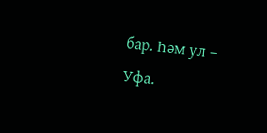бар. Һәм ул – Уфа.